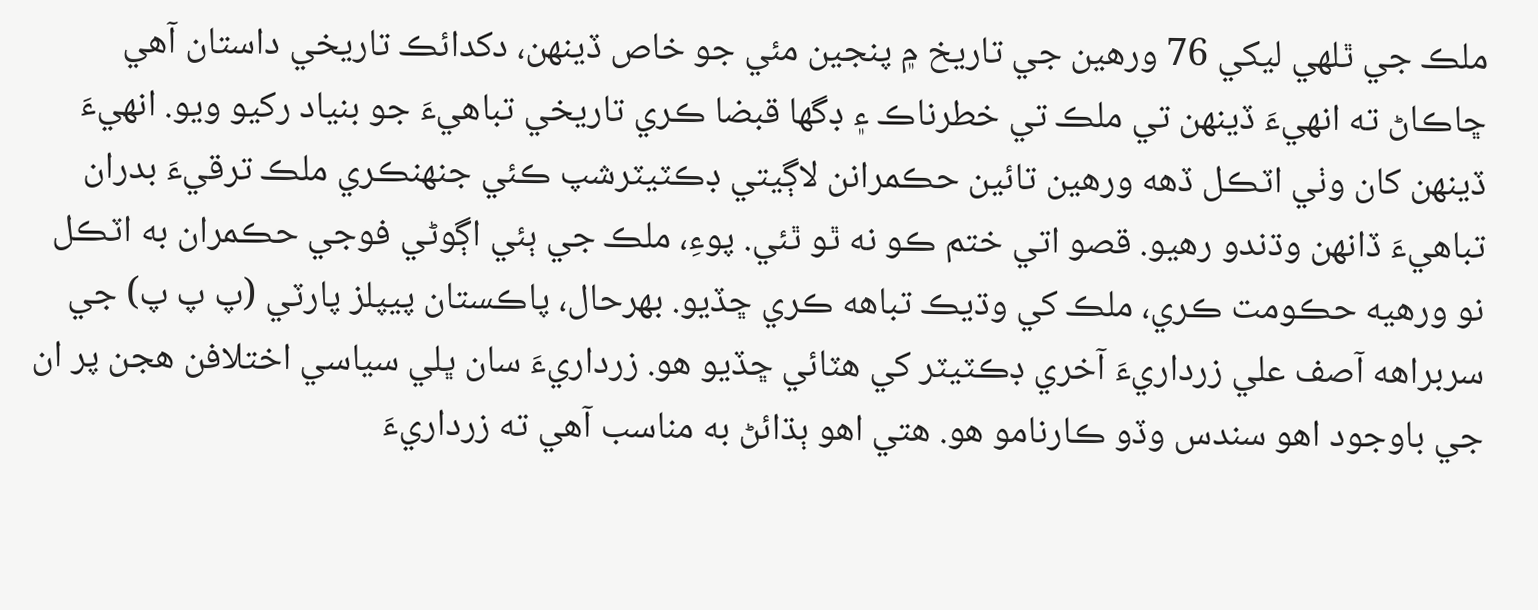ملڪ جي ٿلهي ليکي 76 ورهين جي تاريخ ۾ پنجين مئي جو خاص ڏينهن، دکدائڪ تاريخي داستان آهي ڇاڪاڻ ته انهيءَ ڏينهن تي ملڪ تي خطرناڪ ۽ ڊگھا قبضا ڪري تاريخي تباهيءَ جو بنياد رکيو ويو. انهيءَ ڏينهن کان وٺي اٽڪل ڏهه ورهين تائين حڪمرانن لاڳيتي ڊڪٽيٽرشپ ڪئي جنهنڪري ملڪ ترقيءَ بدران تباهيءَ ڏانهن وڌندو رهيو. قصو اتي ختم ڪو نه ٿو ٿئي. پوءِ، ملڪ جي ٻئي اڳوڻي فوجي حڪمران به اٽڪل نو ورهيه حڪومت ڪري، ملڪ کي وڌيڪ تباهه ڪري ڇڏيو. بهرحال، پاڪستان پيپلز پارٽي (پ پ پ) جي سربراهه آصف علي زرداريءَ آخري ڊڪٽيٽر کي هٽائي ڇڏيو هو. زرداريءَ سان ڀلي سياسي اختلافن هجن پر ان جي باوجود اهو سندس وڏو ڪارنامو هو. هتي اهو ٻڌائڻ به مناسب آهي ته زرداريءَ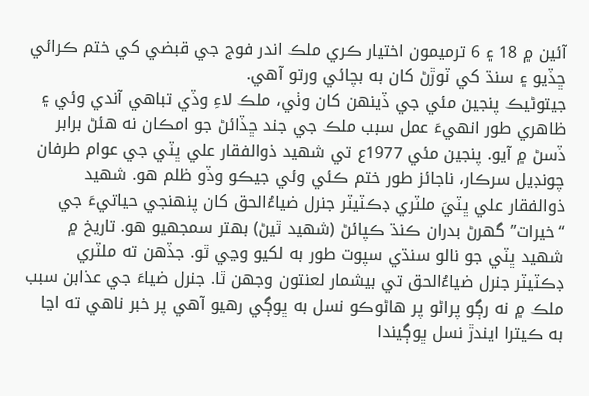آئين ۾ 18 ۽ 6 ترميمون اختيار ڪري ملڪ اندر فوج جي قبضي کي ختم ڪرائي ڇڏيو ۽ سنڌ کي ٽوڙڻ کان به بچائي ورتو آهي.
جيتوڻيڪ پنجين مئي جي ڏينهن کان وٺي، ملڪ لاءِ وڏي تباهي آندي وئي ۽ ظاهري طور انهيءَ عمل سبب ملڪ جي جند ڇڏائڻ جو امڪان نه هئڻ برابر ڏسڻ ۾ آيو. پنجين مئي 1977ع تي شهيد ذوالفقار علي ڀٽي جي عوام طرفان چونڊيل سرڪار، ناجائز طور ختم ڪئي وئي جيڪو وڏو ظلم هو. شهيد ذوالفقار علي ڀٽيَ ملٽري ڊڪٽيٽر جنرل ضياءُالحق کان پنهنجي حياتيءَ جي “خيرات” گھرڻ بدران ڪنڌ ڪپائڻ (شهيد ٿيڻ) بهتر سمجھيو هو. تاريخ ۾ شهيد ڀٽي جو نالو سنڌي سپوت طور به لکيو وڃي ٿو. جڏهن ته ملٽري ڊڪٽيٽر جنرل ضياءُالحق تي بيشمار لعنتون وجھن ٿا. جنرل ضياءَ جي عذابن سبب ملڪ ۾ نه رڳو پراڻو پر هاڻوڪو نسل به ڀوڳي رهيو آهي پر خبر ناهي ته اڃا به ڪيترا ايندڙ نسل ڀوڳيندا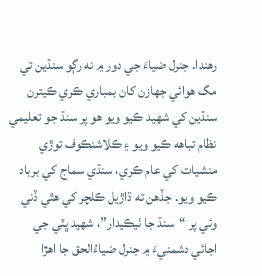رهندا. جنرل ضياءَ جي دور ۾ نه رڳو سنڌين تي مگ هوائي جهازن کان بمباري ڪري ڪيترن سنڌين کي شهيد ڪيو ويو هو پر سنڌ جو تعليمي نظام تباهه ڪيو ويو ۽ ڪلاشنڪوف توڙي منشيات کي عام ڪري، سنڌي سماج کي برباد ڪيو ويو. جڏهن ته ڌاڙيل ڪلچر کي هٿي ڏني وئي پر “سنڌ جا ٺيڪيدار”، شهيد ڀٽي جي اجائي دشمنيءَ ۾ جنرل ضياءُالحق جا اهڙا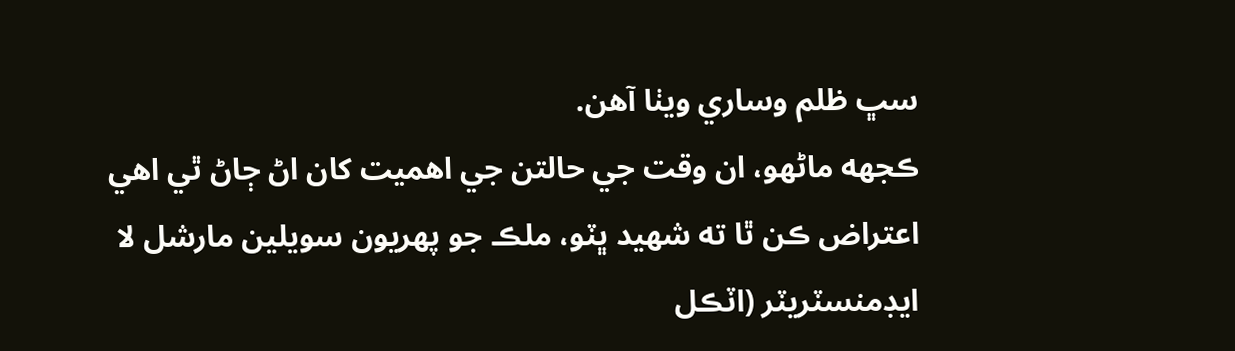سڀ ظلم وساري ويٺا آهن.
ڪجھه ماڻهو، ان وقت جي حالتن جي اهميت کان اڻ ڄاڻ ٿي اهي اعتراض ڪن ٿا ته شهيد ڀٽو، ملڪ جو پهريون سويلين مارشل لا ايڊمنسٽريٽر (اٽڪل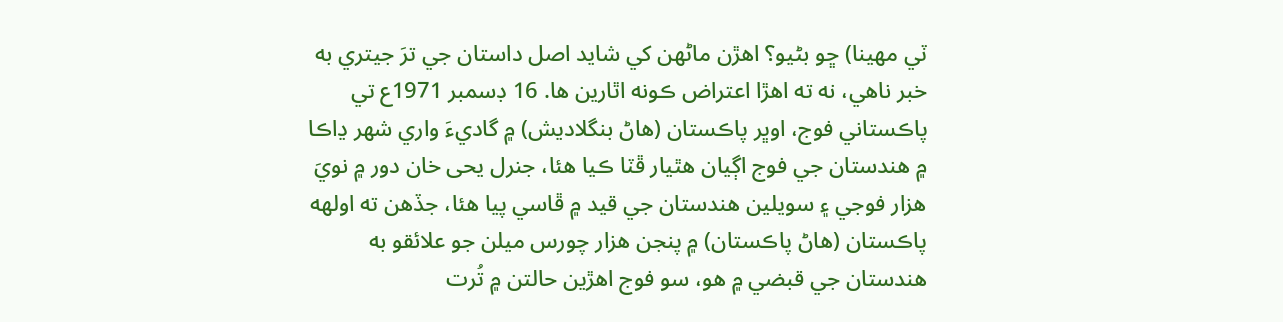ٽي مهينا) ڇو بڻيو؟ اهڙن ماڻهن کي شايد اصل داستان جي ترَ جيتري به خبر ناهي، نه ته اهڙا اعتراض ڪونه اٿارين ها. 16 ڊسمبر 1971ع تي پاڪستاني فوج، اوڀر پاڪستان (هاڻ بنگلاديش) ۾ گاديءَ واري شهر ڍاڪا ۾ هندستان جي فوج اڳيان هٿيار ڦٽا ڪيا هئا، جنرل يحى خان دور ۾ نويَ هزار فوجي ۽ سويلين هندستان جي قيد ۾ ڦاسي پيا هئا، جڏهن ته اولهه پاڪستان (هاڻ پاڪستان) ۾ پنجن هزار چورس ميلن جو علائقو به هندستان جي قبضي ۾ هو، سو فوج اهڙين حالتن ۾ تُرت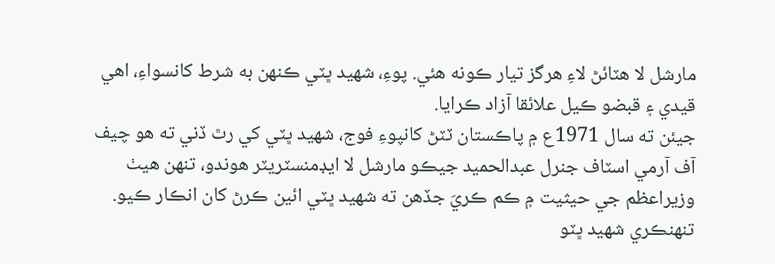مارشل لا هٽائڻ لاءِ هرگز تيار ڪونه هئي. پوءِ، شهيد ڀٽي ڪنهن به شرط کانسواءِ، اهي قيدي ۽ قبضو ڪيل علائقا آزاد ڪرايا.
جيئن ته سال 1971ع ۾ پاڪستان ٽٽڻ کانپوءِ فوج، شهيد ڀٽي کي رٿ ڏني ته هو چيف آف آرمي اسٽاف جنرل عبدالحميد جيڪو مارشل لا ايڊمنسٽريٽر هوندو، تنهن هيٺ وزيراعظم جي حيثيت ۾ ڪم ڪريَ جڏهن ته شهيد ڀٽي ائين ڪرڻ کان انڪار ڪيو. تنهنڪري شهيد ڀٽو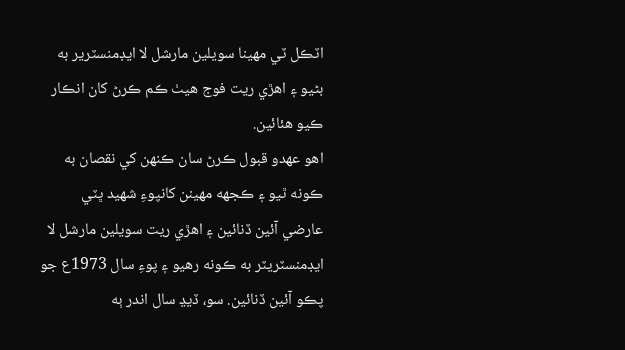اٽڪل ٽي مهينا سويلين مارشل لا ايڊمنسٽرير به بڻيو ۽ اهڙي ريت فوج هيٺ ڪم ڪرڻ کان انڪار ڪيو هئائين.
اهو عهدو قبول ڪرڻ سان ڪنهن کي نقصان به ڪونه ٿيو ۽ ڪجهه مهينن کانپوءِ شهيد ڀٽي عارضي آئين ڏنائين ۽ اهڙي ريت سويلين مارشل لا ايڊمنسٽريٽر به ڪونه رهيو ۽ پوءِ سال 1973ع جو پڪو آئين ڏنائين. سو، ڏيڍ سال اندر ٻه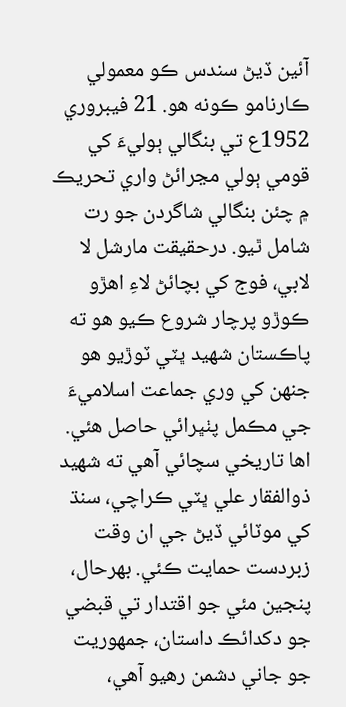آئين ڏيڻ سندس ڪو معمولي ڪارنامو ڪونه هو. 21 فيبروري 1952ع تي بنگالي ٻوليءَ کي قومي ٻولي مڃرائڻ واري تحريڪ ۾ چئن بنگالي شاگردن جو رت شامل ٿيو. درحقيقت مارشل لا لابي، فوج کي بچائڻ لاءِ اهڙو ڪوڙو پرچار شروع ڪيو هو ته پاڪستان شهيد ڀٽي ٽوڙيو هو جنهن کي وري جماعت اسلاميءَ جي مڪمل پٺڀرائي حاصل هئي.
اها تاريخي سچائي آهي ته شهيد ذوالفقار علي ڀٽي ڪراچي، سنڌ کي موٽائي ڏيڻ جي ان وقت زبردست حمايت ڪئي. بهرحال، پنجين مئي جو اقتدار تي قبضي جو دکدائڪ داستان، جمهوريت جو جاني دشمن رهيو آهي،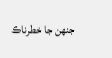جنهن جا خطرناڪ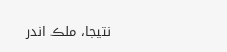نتيجا، ملڪ اندر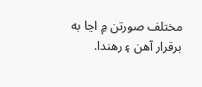مختلف صورتن ۾ اڃا به برقرار آهن ۽ رهندا.